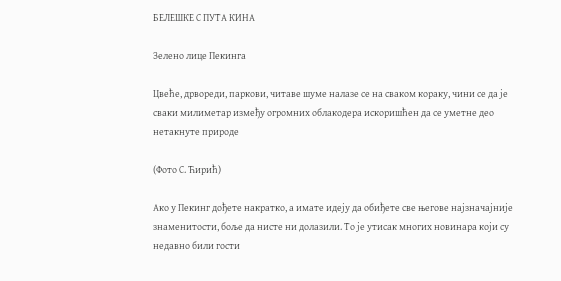БЕЛЕШКЕ С ПУТА КИНА

Зелено лице Пекинга

Цвеће, дрвореди, паркови, читаве шуме налазе се на сваком кораку, чини се да је сваки милиметар између огромних облакодера искоришћен да се уметне део нетакнуте природе

(Фото С. Ћирић)

Ако у Пекинг дођете накратко, а имате идеју да обиђете све његове најзначајније знаменитости, боље да нисте ни долазили. То је утисак многих новинара који су недавно били гости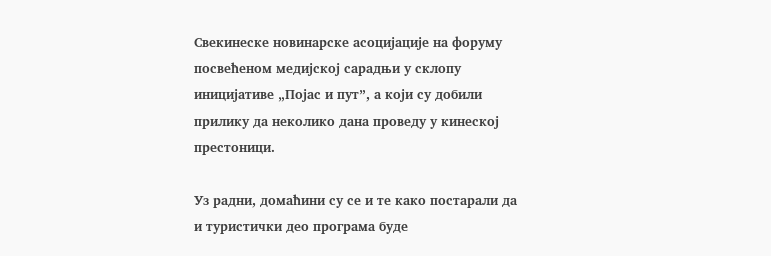Свекинеске новинарске асоцијације на форуму посвећеном медијској сарадњи у склопу иницијативе „Појас и пут”, а који су добили прилику да неколико дана проведу у кинеској престоници.

Уз радни, домаћини су се и те како постарали да и туристички део програма буде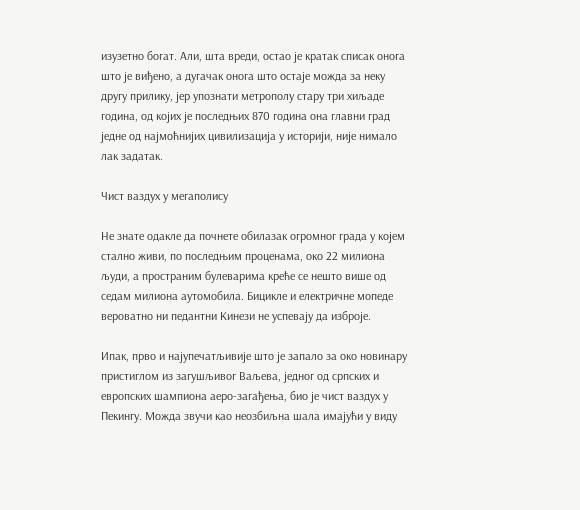изузетно богат. Али, шта вреди, остао је кратак списак онога што је виђено, а дугачак онога што остаје можда за неку другу прилику, јер упознати метрополу стару три хиљаде година, од којих је последњих 870 година она главни град једне од најмоћнијих цивилизација у историји, није нимало лак задатак.

Чист ваздух у мегаполису

Не знате одакле да почнете обилазак огромног града у којем стално живи, по последњим проценама, око 22 милиона људи, а пространим булеварима креће се нешто више од седам милиона аутомобила. Бицикле и електричне мопеде вероватно ни педантни Кинези не успевају да изброје.

Ипак, прво и најупечатљивије што је запало за око новинару пристиглом из загушљивог Ваљева, једног од српских и европских шампиона аеро-загађења, био је чист ваздух у Пекингу. Можда звучи као неозбиљна шала имајући у виду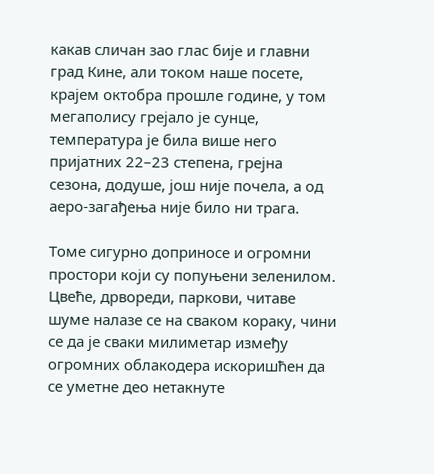какав сличан зао глас бије и главни град Кине, али током наше посете, крајем октобра прошле године, у том мегаполису грејало је сунце, температура је била више него пријатних 22–23 степена, грејна сезона, додуше, још није почела, а од аеро-загађења није било ни трага.

Томе сигурно доприносе и огромни простори који су попуњени зеленилом. Цвеће, дрвореди, паркови, читаве шуме налазе се на сваком кораку, чини се да је сваки милиметар између огромних облакодера искоришћен да се уметне део нетакнуте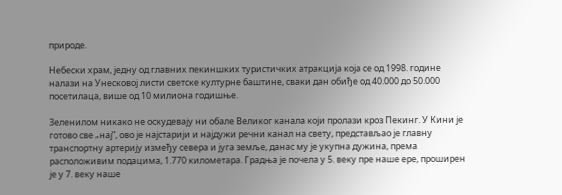природе.

Небески храм, једну од главних пекиншких туристичких атракција која се од 1998. године налази на Унесковој листи светске културне баштине, сваки дан обиђе од 40.000 до 50.000 посетилаца, више од 10 милиона годишње.

Зеленилом никако не оскудевају ни обале Великог канала који пролази кроз Пекинг. У Кини је готово све „нај”, ово је најстарији и најдужи речни канал на свету, представљао је главну транспортну артерију између севера и југа земље, данас му је укупна дужина, према расположивим подацима, 1.770 километара. Градња је почела у 5. веку пре наше ере, проширен је у 7. веку наше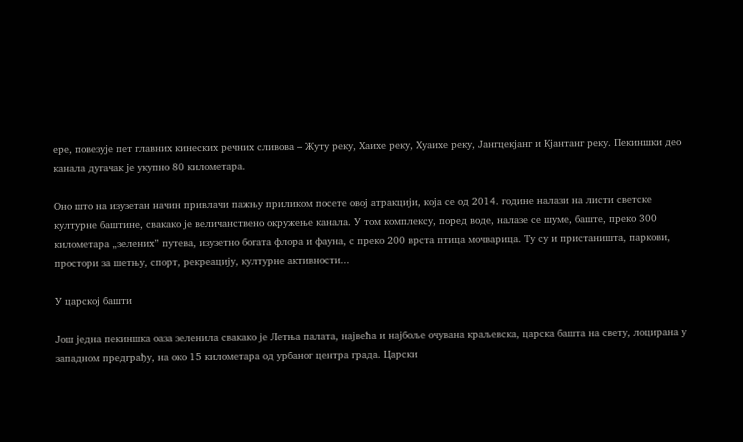ере, повезује пет главних кинеских речних сливова – Жуту реку, Хаихе реку, Хуаихе реку, Јангцекјанг и Кјантанг реку. Пекиншки део канала дугачак је укупно 80 километара.

Оно што на изузетан начин привлачи пажњу приликом посете овој атракцији, која се од 2014. године налази на листи светске културне баштине, свакако је величанствено окружење канала. У том комплексу, поред воде, налазе се шуме, баште, преко 300 километара „зелених” путева, изузетно богата флора и фауна, с преко 200 врста птица мочварица. Ту су и пристаништа, паркови, простори за шетњу, спорт, рекреацију, културне активности...

У царској башти

Још једна пекиншка оаза зеленила свакако је Летња палата, највећа и најбоље очувана краљевска, царска башта на свету, лоцирана у западном предграђу, на око 15 километара од урбаног центра града. Царски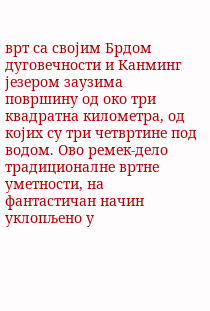врт са својим Брдом дуговечности и Канминг језером заузима површину од око три квадратна километра, од којих су три четвртине под водом. Ово ремек-дело традиционалне вртне уметности, на фантастичан начин уклопљено у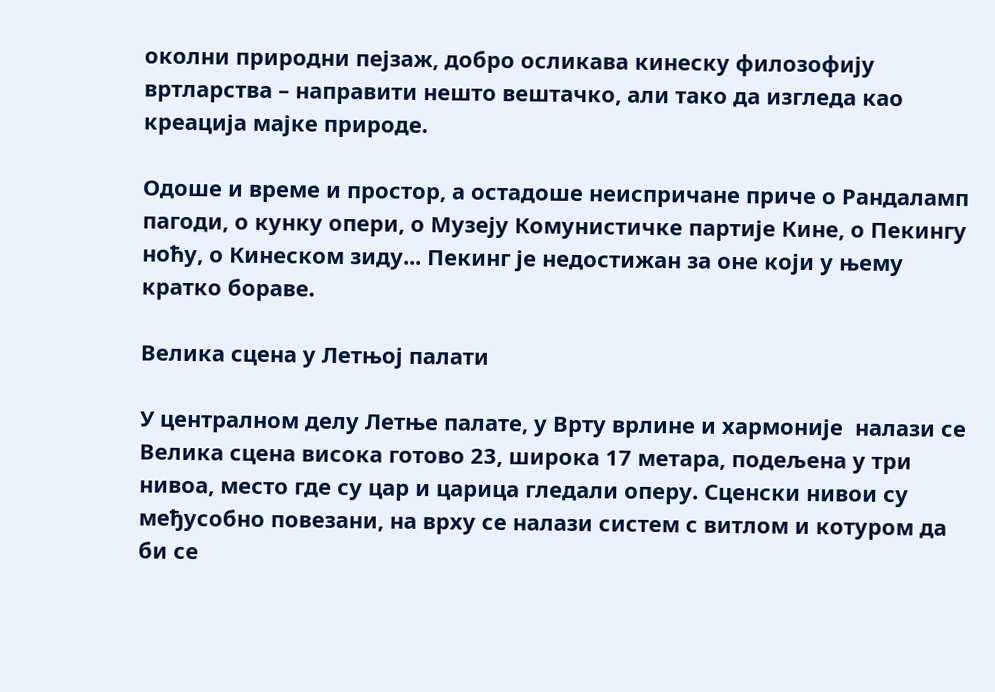околни природни пејзаж, добро осликава кинеску филозофију вртларства – направити нешто вештачко, али тако да изгледа као креација мајке природе.

Одоше и време и простор, а остадоше неиспричане приче о Рандаламп пагоди, о кунку опери, о Музеју Комунистичке партије Кине, о Пекингу ноћу, о Кинеском зиду... Пекинг је недостижан за оне који у њему кратко бораве.

Велика сцена у Летњој палати

У централном делу Летње палате, у Врту врлине и хармоније  налази се Велика сцена висока готово 23, широка 17 метара, подељена у три нивоа, место где су цар и царица гледали оперу. Сценски нивои су међусобно повезани, на врху се налази систем с витлом и котуром да би се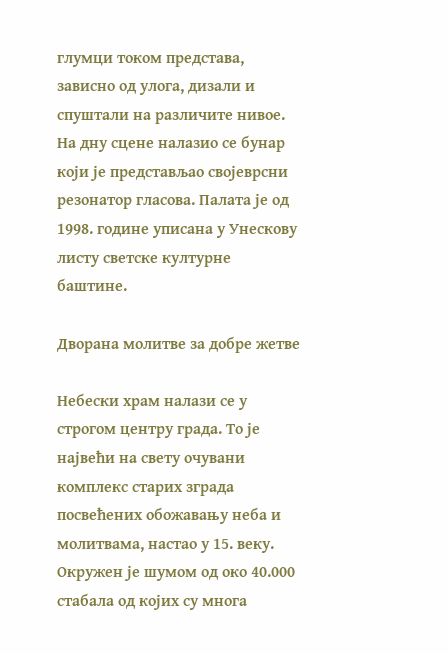глумци током представа, зависно од улога, дизали и спуштали на различите нивое. На дну сцене налазио се бунар који је представљао својеврсни резонатор гласова. Палата је од 1998. године уписана у Унескову листу светске културне баштине.

Дворана молитве за добре жетве

Небески храм налази се у строгом центру града. То је највећи на свету очувани комплекс старих зграда посвећених обожавању неба и молитвама, настао у 15. веку. Окружен је шумом од око 40.000 стабала од којих су многа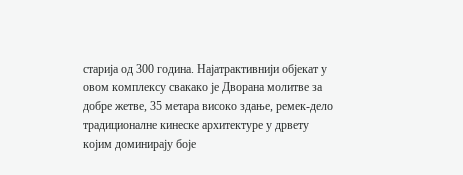старија од 300 година. Најатрактивнији објекат у овом комплексу свакако је Дворана молитве за добре жетве, 35 метара високо здање, ремек-дело традиционалне кинеске архитектуре у дрвету којим доминирају боје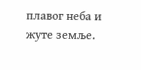плавог неба и жуте земље.